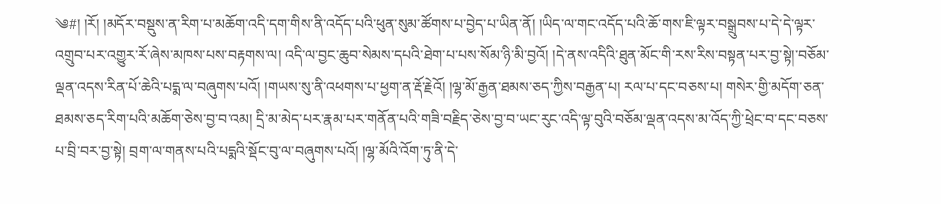༄#། །རོ། །མདོར་བསྡུས་ན་རིག་པ་མཆོག་འདི་དག་གིས་ནི་འདོད་པའི་ཕུན་སུམ་ཚོགས་པ་བྱེད་པ་ཡིན་ནོ། །ཡིད་ལ་གང་འདོད་པའི་ཆོ་གས་ཇི་ལྟར་བསྒྲུབས་པ་དེ་དེ་ལྟར་འགྲུབ་པར་འགྱུར་རོ་ཞེས་མཁས་པས་བརྟགས་ལ། འདི་ལ་བྱང་ཆུབ་སེམས་དཔའི་ཐེག་པ་པས་སོམ་ཉི་མི་བྱའོ། །དེ་ནས་འདིའི་ཐུན་མོང་གི་རས་རིས་བསྟན་པར་བྱ་སྟེ།་བཅོམ་ལྡན་འདས་རིན་པོ་ཆེའི་པདྨ་ལ་བཞུགས་པའོ། །གཡས་སུ་ནི་འཕགས་པ་ཕྱག་ན་རྡོ་རྗེའོ། །ལྷ་མོ་རྒྱན་ཐམས་ཅད་ཀྱིས་བརྒྱན་པ། རལ་པ་དང་བཅས་པ། གསེར་གྱི་མདོག་ཅན་ཐམས་ཅད་རིག་པའི་མཆོག་ཅེས་བྱ་བ་འམ། དྲི་མ་མེད་པར་རྣམ་པར་གནོན་པའི་གཟི་བརྗིད་ཅེས་བྱ་བ་ཡང་རུང་འདི་ལྟ་བུའི་བཅོམ་ལྡན་འདས་མ་འོད་ཀྱི་ཕྲེང་བ་དང་བཅས་པ་བྲི་བར་བྱ་སྟེ། བྲག་ལ་གནས་པའི་པདྨའི་སྡོང་བུ་ལ་བཞུགས་པའོ། །ལྷ་མོའི་འོག་ཏུ་ནི་དེ་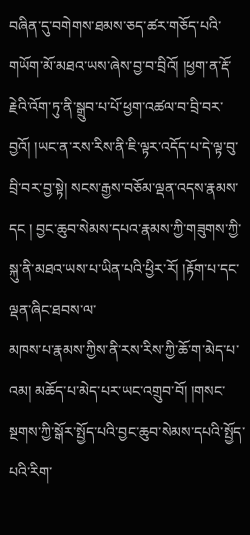བཞིན་དུ་བགེགས་ཐམས་ཅད་ཚར་གཅོད་པའི་གཡོག་མོ་མཐའ་ཡས་ཞེས་བྱ་བ་བྲིའོ། །ཕྱག་ན་རྡོ་རྗེའི་འོག་ཏུ་ནི་སྒྲུབ་པ་པོ་ཕྱག་འཚལ་བ་བྲི་བར་བྱའོ། །ཡང་ན་རས་རིས་ནི་ཇི་ལྟར་འདོད་པ་དེ་ལྟ་བུ་བྲི་བར་བྱ་སྟེ། སངས་རྒྱས་བཅོམ་ལྡན་འདས་རྣམས་དང ། བྱང་ཆུབ་སེམས་དཔའ་རྣམས་ཀྱི་གཟུགས་ཀྱི་སྐུ་ནི་མཐའ་ཡས་པ་ཡིན་པའི་ཕྱིར་རོ། །རྟོག་པ་དང་ལྡན་ཞིང་ཐབས་ལ་
མཁས་པ་རྣམས་ཀྱིས་ནི་རས་རིས་ཀྱི་ཆོ་ག་མེད་པ་འམ། མཆོད་པ་མེད་པར་ཡང་འགྲུབ་བོ། །གསང་སྔགས་ཀྱི་སྒོར་སྤྱོད་པའི་བྱང་ཆུབ་སེམས་དཔའི་སྤྱོད་པའི་རིག་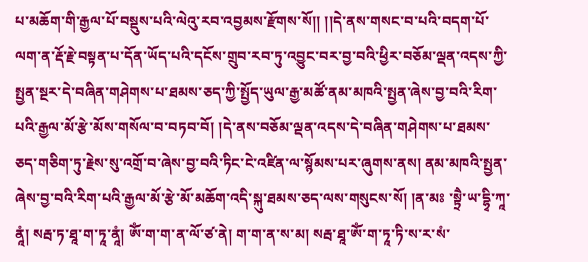པ་མཆོག་གི་རྒྱལ་པོ་བསྡུས་པའི་ལེའུ་རབ་འབྱམས་རྫོགས་སོ།། །།དེ་ནས་གསང་བ་པའི་བདག་པོ་ལག་ན་རྡོ་རྗེ་བསྟན་པ་དོན་ཡོད་པའི་དངོས་གྲུབ་རབ་ཏུ་འབྱུང་བར་བྱ་བའི་ཕྱིར་བཅོམ་ལྡན་འདས་ཀྱི་སྤྱན་སྔར་དེ་བཞིན་གཤེགས་པ་ཐམས་ཅད་ཀྱི་སྤྱོད་ཡུལ་རྒྱ་མཚོ་ནམ་མཁའི་སྤྱན་ཞེས་བྱ་བའི་རིག་པའི་རྒྱལ་མོ་རྩེ་མོས་གསོལ་བ་བཏབ་བོ། །དེ་ནས་བཅོམ་ལྡན་འདས་དེ་བཞིན་གཤེགས་པ་ཐམས་ཅད་གཅིག་ཏུ་རྗེས་སུ་འགྲོ་བ་ཞེས་བྱ་བའི་ཏིང་ངེ་འཛིན་ལ་སྙོམས་པར་ཞུགས་ནས། ནམ་མཁའི་སྤྱན་ཞེས་བྱ་བའི་རིག་པའི་རྒྱལ་མོ་རྩེ་མོ་མཆོག་འདི་སྐུ་ཐམས་ཅད་ལས་གསུངས་སོ། །ན་མཿ ་སྟྲཻ་ཡ་དྷྭི་ཀཱ་ནཱཾ། སརྦ་ཏ་ཐཱ་ག་ཏཱ་ནཱཾ། ཨོཾ་ག་ག་ན་ལོ་ཙ་ནེ། ག་ག་ན་ས་མ། སརྦ་ཐཱ་ཨོཾ་ག་ཏཱ་ཏི་ས་ར་སཾ་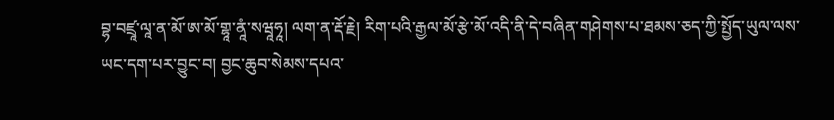བྷ་བཛྲཱ་ལཱ་ན་མོ་ཨ་མོ་གྷཱ་ནཱཾ་སཝཱཧཱ། ལག་ན་རྡོ་རྗེ། རིག་པའི་རྒྱལ་མོ་རྩེ་མོ་འདི་ནི་དེ་བཞིན་གཤེགས་པ་ཐམས་ཅད་ཀྱི་སྤྱོད་ཡུལ་ལས་ཡང་དག་པར་བྱུང་བ། བྱང་ཆུབ་སེམས་དཔའ་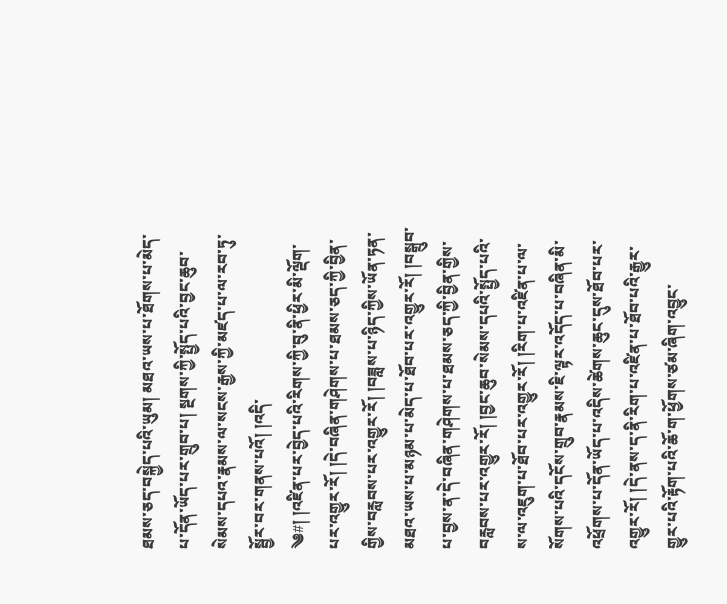ཐམས་ཅད་བསྐྱེད་པའི་ཡུམ། མཐའ་ཡས་པ་ཐོགས་པ་མེད་པ་དོན་ཡོད་པར་གྲུབ་པ། སྔགས་ཀྱི་སྤྱོད་པའི་བྱང་ཆུབ་སེམས་དཔའ་རྣམས་ལ་སངས་རྒྱས་ཀྱི་མཛད་པ་ལ་རབ་ཏུ་སྦྱོར་བར་གནས་པའོ། །འདི་
༄#། །འཛིན་པར་བྱེད་པའི་རིགས་ཀྱི་བུ་ནི་ཕྱིར་མི་ལྡོག་པར་འགྱུར་རོ། །དེ་བཞིན་གཤེགས་པ་ཐམས་ཅད་ཀྱི་བྱིན་གྱིས་བརླབས་པར་འགྱུར་རོ། །བཟླས་པ་ཉིད་ཀྱིས་ཡོན་ཏན་མཐའ་ཡས་པ་མཉམ་པ་མེད་པ་ཐོབ་པར་འགྱུར་རོ། །བསྒྲུབ་པ་བྱས་ན་དེ་བཞིན་གཤེགས་པ་ཐམས་ཅད་ཀྱི་བྱིན་གྱིས་བརླབས་པར་འགྱུར་རོ། །བྱང་ཆུབ་སེམས་དཔའི་སྤྱོད་པའི་ས་ལ་འཇུག་པ་ཐོབ་པར་འགྱུར་རོ། །རིག་པ་འཛིན་པ་ལ་སོགས་པའི་དངོས་གྲུབ་རྣམས་ཇི་ལྟར་འདོད་པ་བཞིན་མི་འཕྲོགས་པ་དོན་ཡོད་པ་འདིས་ཚེགས་ཆུང་དུས་ཐོབ་པར་འགྱུར་རོ། །དེ་ནས་ད་ནི་རིག་པ་འཛིན་པ་ཐོབ་པའི་རྒྱུར་གྱུར་པའི་རྟོག་པའི་ཆོ་ག་ཕྱོགས་ཙམ་ཞིག་འབྱུང་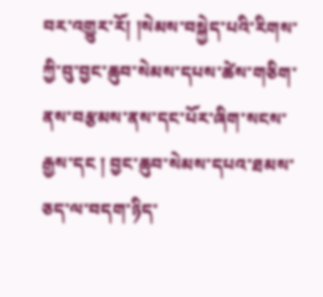བར་འགྱུར་རོ། །སེམས་བསྐྱེད་པའི་རིགས་ཀྱི་བུ་བྱང་ཆུབ་སེམས་དཔས་ཚེས་གཅིག་ནས་བརྩམས་ནས་དང་པོར་ཞིག་སངས་རྒྱས་དང ། བྱང་ཆུབ་སེམས་དཔའ་ཐམས་ཅད་ལ་བདག་ཉིད་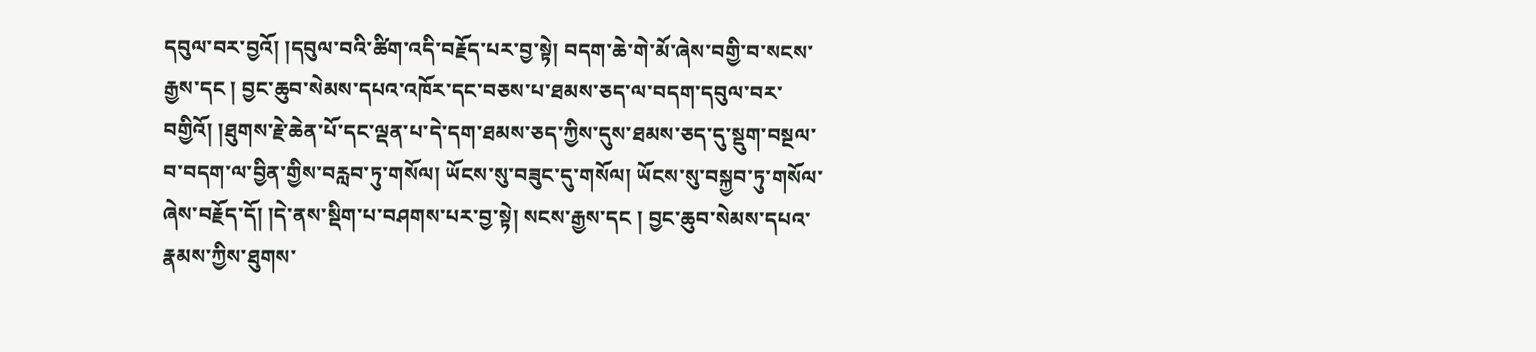དབུལ་བར་བྱའོ། །དབུལ་བའི་ཚིག་འདི་བརྗོད་པར་བྱ་སྟེ། བདག་ཆེ་གེ་མོ་ཞེས་བགྱི་བ་སངས་རྒྱས་དང ། བྱང་ཆུབ་སེམས་དཔའ་འཁོར་དང་བཅས་པ་ཐམས་ཅད་ལ་བདག་དབུལ་བར་བགྱིའོ། །ཐུགས་རྗེ་ཆེན་པོ་དང་ལྡན་པ་དེ་དག་ཐམས་ཅད་ཀྱིས་དུས་ཐམས་ཅད་དུ་སྡུག་བསྔལ་བ་བདག་ལ་བྱིན་གྱིས་བརླབ་ཏུ་གསོལ། ཡོངས་སུ་བཟུང་དུ་གསོལ། ཡོངས་སུ་བསྐྱབ་ཏུ་གསོལ་
ཞེས་བརྗོད་དོ། །དེ་ནས་སྡིག་པ་བཤགས་པར་བྱ་སྟེ། སངས་རྒྱས་དང ། བྱང་ཆུབ་སེམས་དཔའ་རྣམས་ཀྱིས་ཐུགས་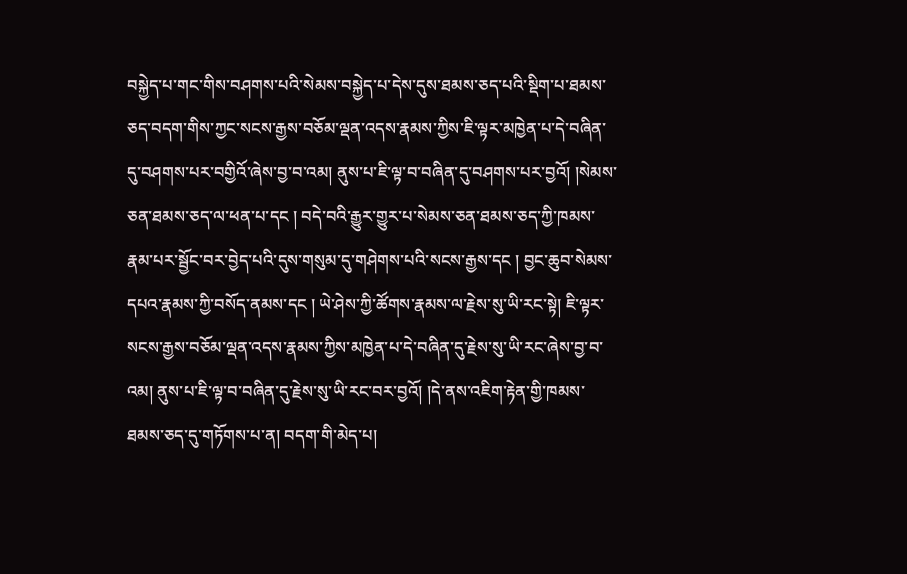བསྐྱེད་པ་གང་གིས་བཤགས་པའི་སེམས་བསྐྱེད་པ་དེས་དུས་ཐམས་ཅད་པའི་སྡིག་པ་ཐམས་ཅད་བདག་གིས་ཀྱང་སངས་རྒྱས་བཅོམ་ལྡན་འདས་རྣམས་ཀྱིས་ཇི་ལྟར་མཁྱེན་པ་དེ་བཞིན་དུ་བཤགས་པར་བགྱིའོ་ཞེས་བྱ་བ་འམ། ནུས་པ་ཇི་ལྟ་བ་བཞིན་དུ་བཤགས་པར་བྱའོ། །སེམས་ཅན་ཐམས་ཅད་ལ་ཕན་པ་དང ། བདེ་བའི་རྒྱུར་གྱུར་པ་སེམས་ཅན་ཐམས་ཅད་ཀྱི་ཁམས་རྣམ་པར་སྦྱོང་བར་བྱེད་པའི་དུས་གསུམ་དུ་གཤེགས་པའི་སངས་རྒྱས་དང ། བྱང་ཆུབ་སེམས་དཔའ་རྣམས་ཀྱི་བསོད་ནམས་དང ། ཡེ་ཤེས་ཀྱི་ཚོགས་རྣམས་ལ་རྗེས་སུ་ཡི་རང་སྟེ། ཇི་ལྟར་སངས་རྒྱས་བཅོམ་ལྡན་འདས་རྣམས་ཀྱིས་མཁྱེན་པ་དེ་བཞིན་དུ་རྗེས་སུ་ཡི་རང་ཞེས་བྱ་བ་འམ། ནུས་པ་ཇི་ལྟ་བ་བཞིན་དུ་རྗེས་སུ་ཡི་རང་བར་བྱའོ། །དེ་ནས་འཇིག་རྟེན་གྱི་ཁམས་ཐམས་ཅད་དུ་གཏོགས་པ་ན། བདག་གི་མེད་པ།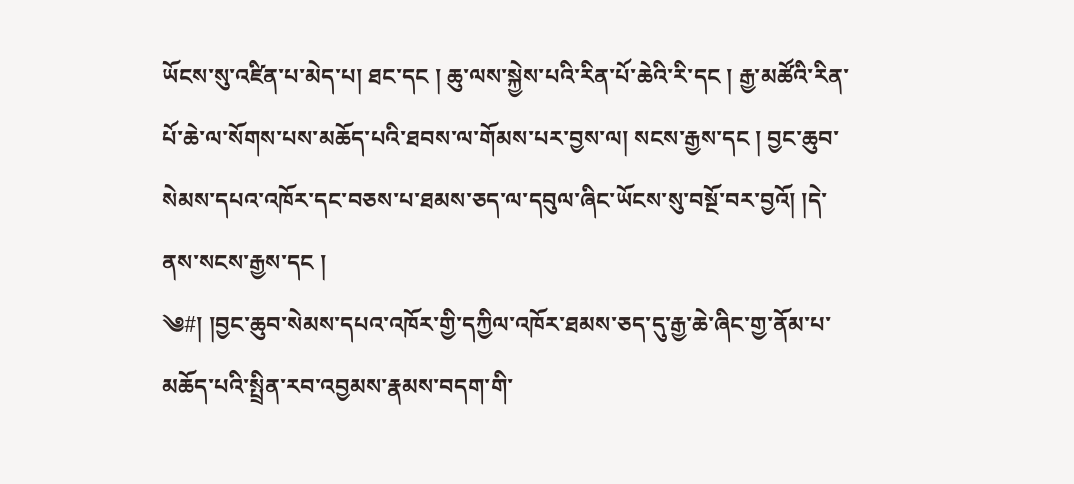ཡོངས་སུ་འཛིན་པ་མེད་པ། ཐང་དང ། ཆུ་ལས་སྐྱེས་པའི་རིན་པོ་ཆེའི་རི་དང ། རྒྱ་མཚོའི་རིན་པོ་ཆེ་ལ་སོགས་པས་མཆོད་པའི་ཐབས་ལ་གོམས་པར་བྱས་ལ། སངས་རྒྱས་དང ། བྱང་ཆུབ་སེམས་དཔའ་འཁོར་དང་བཅས་པ་ཐམས་ཅད་ལ་དབུལ་ཞིང་ཡོངས་སུ་བསྔོ་བར་བྱའོ། །དེ་ནས་སངས་རྒྱས་དང །
༄#། །བྱང་ཆུབ་སེམས་དཔའ་འཁོར་གྱི་དཀྱིལ་འཁོར་ཐམས་ཅད་དུ་རྒྱ་ཆེ་ཞིང་གྱ་ནོམ་པ་མཆོད་པའི་སྤྲིན་རབ་འབྱམས་རྣམས་བདག་གི་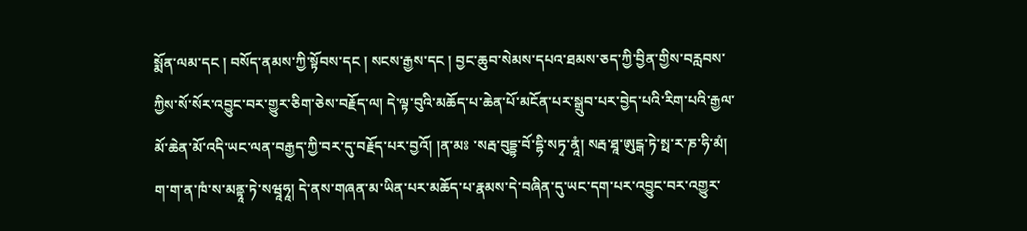སྨོན་ལམ་དང ། བསོད་ནམས་ཀྱི་སྟོབས་དང ། སངས་རྒྱས་དང ། བྱང་ཆུབ་སེམས་དཔའ་ཐམས་ཅད་ཀྱི་བྱིན་གྱིས་བརླབས་ཀྱིས་སོ་སོར་འབྱུང་བར་གྱུར་ཅིག་ཅེས་བརྗོད་ལ། དེ་ལྟ་བུའི་མཆོད་པ་ཆེན་པོ་མངོན་པར་སྒྲུབ་པར་བྱེད་པའི་རིག་པའི་རྒྱལ་མོ་ཆེན་མོ་འདི་ཡང་ལན་བརྒྱད་ཀྱི་བར་དུ་བརྗོད་པར་བྱའོ། །ན་མཿ ་སརྦ་བུདྡྷ་བོ་དྷི་སཏྭ་ནཱཾ། སརྦ་ཐཱ་ཨུངྒ་ཏེ་སྥ་ར་ཎ་ཧི་མཾ། ག་ག་ན་ཁཾ་ས་མནྟཱ་ཏེ་སཝཱཧཱ། དེ་ནས་གཞན་མ་ཡིན་པར་མཆོད་པ་རྣམས་དེ་བཞིན་དུ་ཡང་དག་པར་འབྱུང་བར་འགྱུར་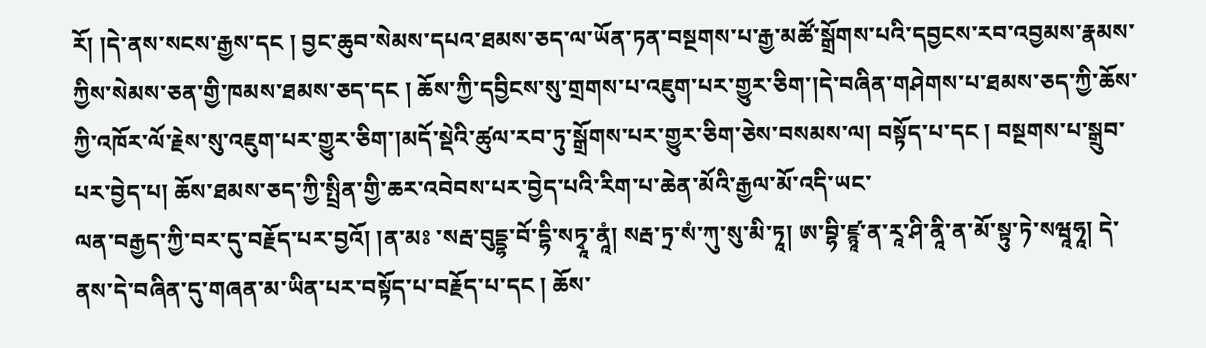རོ། །དེ་ནས་སངས་རྒྱས་དང ། བྱང་ཆུབ་སེམས་དཔའ་ཐམས་ཅད་ལ་ཡོན་ཏན་བསྔགས་པ་རྒྱ་མཚོ་སྒྲོགས་པའི་དབྱངས་རབ་འབྱམས་རྣམས་ཀྱིས་སེམས་ཅན་གྱི་ཁམས་ཐམས་ཅད་དང ། ཆོས་ཀྱི་དབྱིངས་སུ་གྲགས་པ་འཇུག་པར་གྱུར་ཅིག་།དེ་བཞིན་གཤེགས་པ་ཐམས་ཅད་ཀྱི་ཆོས་ཀྱི་འཁོར་ལོ་རྗེས་སུ་འཇུག་པར་གྱུར་ཅིག་།མདོ་སྡེའི་ཚུལ་རབ་ཏུ་སྒྲོགས་པར་གྱུར་ཅིག་ཅེས་བསམས་ལ། བསྟོད་པ་དང ། བསྔགས་པ་སྒྲུབ་པར་བྱེད་པ། ཆོས་ཐམས་ཅད་ཀྱི་སྤྲིན་གྱི་ཆར་འབེབས་པར་བྱེད་པའི་རིག་པ་ཆེན་མོའི་རྒྱལ་མོ་འདི་ཡང་
ལན་བརྒྱད་ཀྱི་བར་དུ་བརྗོད་པར་བྱའོ། །ན་མཿ ་སརྦ་བུདྡྷ་བོ་དྷི་སཏྭཱ་ནཱཾ། སརྦ་ཏྲ་སཾ་ཀུ་སུ་མི་ཏཱ། ཨ་བྷི་ཛྙཱ་ན་རཱ་ཤི་ནཱི་ན་མོ་སྟུ་ཏེ་སཝཱཧཱ། དེ་ནས་དེ་བཞིན་དུ་གཞན་མ་ཡིན་པར་བསྟོད་པ་བརྗོད་པ་དང ། ཆོས་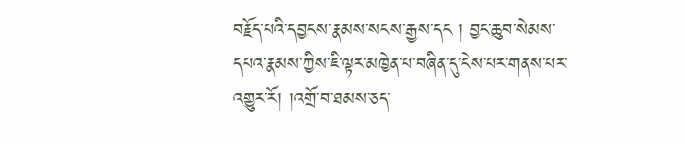བརྗོད་པའི་དབྱངས་རྣམས་སངས་རྒྱས་དང ། བྱང་ཆུབ་སེམས་དཔའ་རྣམས་ཀྱིས་ཇི་ལྟར་མཁྱེན་པ་བཞིན་དུ་ངེས་པར་གནས་པར་འགྱུར་རོ། །འགྲོ་བ་ཐམས་ཅད་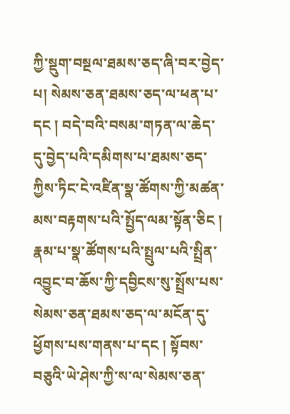ཀྱི་སྡུག་བསྔལ་ཐམས་ཅད་ཞི་བར་བྱེད་པ། སེམས་ཅན་ཐམས་ཅད་ལ་ཕན་པ་དང ། བདེ་བའི་བསམ་གཏན་ལ་ཆེད་དུ་བྱེད་པའི་དམིགས་པ་ཐམས་ཅད་ཀྱིས་ཏིང་ངེ་འཛིན་སྣ་ཚོགས་ཀྱི་མཚན་མས་བརྟགས་པའི་སྤྱོད་ལམ་སྟོན་ཅིང ། རྣམ་པ་སྣ་ཚོགས་པའི་སྤྲུལ་པའི་སྤྲིན་འབྱུང་བ་ཆོས་ཀྱི་དབྱིངས་སུ་སྤྲོས་པས་སེམས་ཅན་ཐམས་ཅད་ལ་མངོན་དུ་ཕྱོགས་པས་གནས་པ་དང ། སྟོབས་བཅུའི་ཡེ་ཤེས་ཀྱི་ས་ལ་སེམས་ཅན་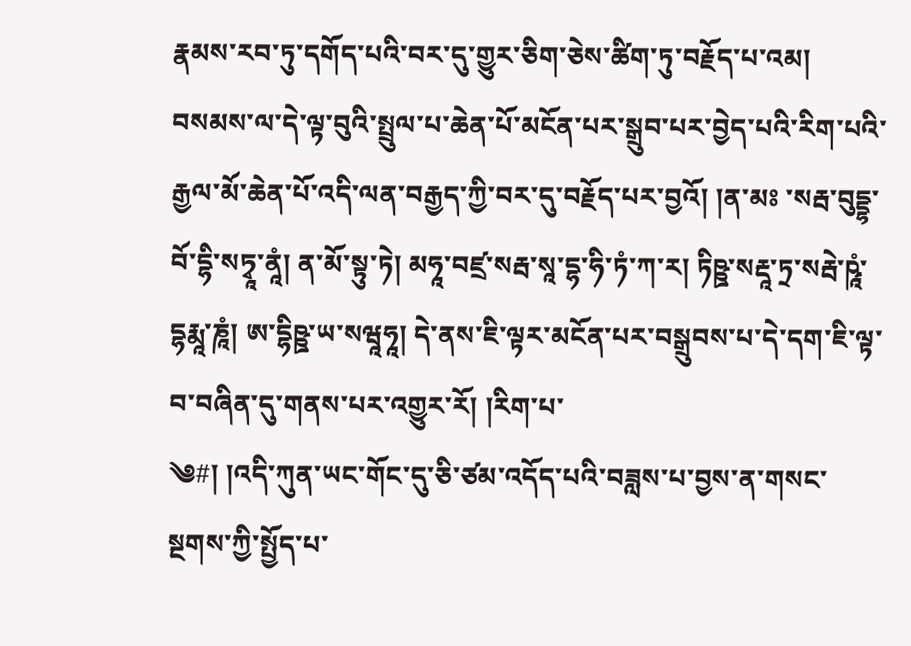རྣམས་རབ་ཏུ་དགོད་པའི་བར་དུ་གྱུར་ཅིག་ཅེས་ཚིག་ཏུ་བརྗོད་པ་འམ། བསམས་ལ་དེ་ལྟ་བུའི་སྤྲུལ་པ་ཆེན་པོ་མངོན་པར་སྒྲུབ་པར་བྱེད་པའི་རིག་པའི་རྒྱལ་མོ་ཆེན་པོ་འདི་ལན་བརྒྱད་ཀྱི་བར་དུ་བརྗོད་པར་བྱའོ། །ན་མཿ ་སརྦ་བུདྡྷ་བོ་དྷི་སཏྭཱ་ནཱཾ། ན་མོ་སྟུ་ཏེ། མཧཱ་བཛྲ་སརྦ་སཱ་དྷ་ཧི་ཏཾ་ཀ་ར། ཏིཥྛ་སརྡཱ་ཏྲ་སརྦེ་ཥཱཾ་དྷརྨཱ་ཎཱཾ། ཨ་དྷིཥྛ་ཡ་སཝཱཧཱ། དེ་ནས་ཇི་ལྟར་མངོན་པར་བསྒྲུབས་པ་དེ་དག་ཇི་ལྟ་བ་བཞིན་དུ་གནས་པར་འགྱུར་རོ། །རིག་པ་
༄#། །འདི་ཀུན་ཡང་གོང་དུ་ཅི་ཙམ་འདོད་པའི་བཟླས་པ་བྱས་ན་གསང་སྔགས་ཀྱི་སྤྱོད་པ་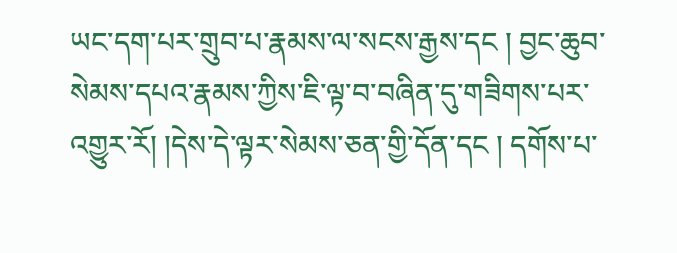ཡང་དག་པར་གྲུབ་པ་རྣམས་ལ་སངས་རྒྱས་དང ། བྱང་ཆུབ་སེམས་དཔའ་རྣམས་ཀྱིས་ཇི་ལྟ་བ་བཞིན་དུ་གཟིགས་པར་འགྱུར་རོ། །དེས་དེ་ལྟར་སེམས་ཅན་གྱི་དོན་དང ། དགོས་པ་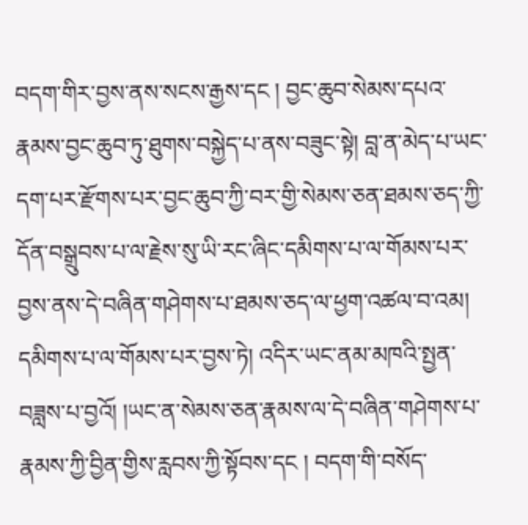བདག་གིར་བྱས་ནས་སངས་རྒྱས་དང ། བྱང་ཆུབ་སེམས་དཔའ་རྣམས་བྱང་ཆུབ་ཏུ་ཐུགས་བསྐྱེད་པ་ནས་བཟུང་སྟེ། བླ་ན་མེད་པ་ཡང་དག་པར་རྫོགས་པར་བྱང་ཆུབ་ཀྱི་བར་གྱི་སེམས་ཅན་ཐམས་ཅད་ཀྱི་དོན་བསྒྲུབས་པ་ལ་རྗེས་སུ་ཡི་རང་ཞིང་དམིགས་པ་ལ་གོམས་པར་བྱས་ནས་དེ་བཞིན་གཤེགས་པ་ཐམས་ཅད་ལ་ཕྱག་འཚལ་བ་འམ། དམིགས་པ་ལ་གོམས་པར་བྱས་ཏེ། འདིར་ཡང་ནམ་མཁའི་སྤྱན་བཟླས་པ་བྱའོ། །ཡང་ན་སེམས་ཅན་རྣམས་ལ་དེ་བཞིན་གཤེགས་པ་རྣམས་ཀྱི་བྱིན་གྱིས་རླབས་ཀྱི་སྟོབས་དང ། བདག་གི་བསོད་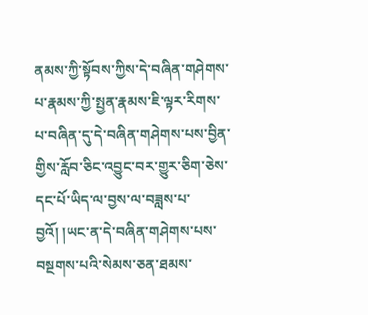ནམས་ཀྱི་སྟོབས་ཀྱིས་དེ་བཞིན་གཤེགས་པ་རྣམས་ཀྱི་སྤྱན་རྣམས་ཇི་ལྟར་རིགས་པ་བཞིན་དུ་དེ་བཞིན་གཤེགས་པས་བྱིན་གྱིས་རློབ་ཅིང་འབྱུང་བར་གྱུར་ཅིག་ཅེས་དང་པོ་ཡིད་ལ་བྱས་ལ་བཟླས་པ་བྱའོ། །ཡང་ན་དེ་བཞིན་གཤེགས་པས་བསྔགས་པའི་སེམས་ཅན་ཐམས་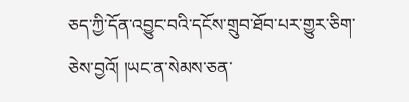ཅད་ཀྱི་དོན་འབྱུང་བའི་དངོས་གྲུབ་ཐོབ་པར་གྱུར་ཅིག་ཅེས་བྱའོ། །ཡང་ན་སེམས་ཅན་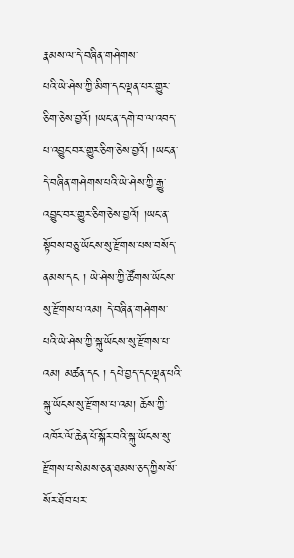རྣམས་ལ་དེ་བཞིན་གཤེགས་
པའི་ཡེ་ཤེས་ཀྱི་མིག་དང་ལྡན་པར་གྱུར་ཅིག་ཅེས་བྱའོ། །ཡང་ན་དགེ་བ་ལ་འབད་པ་འབྱུང་བར་གྱུར་ཅིག་ཅེས་བྱའོ། །ཡང་ན་དེ་བཞིན་གཤེགས་པའི་ཡེ་ཤེས་ཀྱི་རྒྱུ་འབྱུང་བར་གྱུར་ཅིག་ཅེས་བྱའོ། །ཡང་ན་སྟོབས་བཅུ་ཡོངས་སུ་རྫོགས་པས་བསོད་ནམས་དང ། ཡེ་ཤེས་ཀྱི་ཚོགས་ཡོངས་སུ་རྫོགས་པ་འམ། དེ་བཞིན་གཤེགས་པའི་ཡེ་ཤེས་ཀྱི་སྐུ་ཡོངས་སུ་རྫོགས་པ་འམ། མཚན་དང ། དཔེ་བྱད་དང་ལྡན་པའི་སྐུ་ཡོངས་སུ་རྫོགས་པ་འམ། ཆོས་ཀྱི་འཁོར་ལོ་ཆེན་པོ་སྐོར་བའི་སྐུ་ཡོངས་སུ་རྫོགས་པ་སེམས་ཅན་ཐམས་ཅད་ཀྱིས་སོ་སོར་ཐོབ་པར་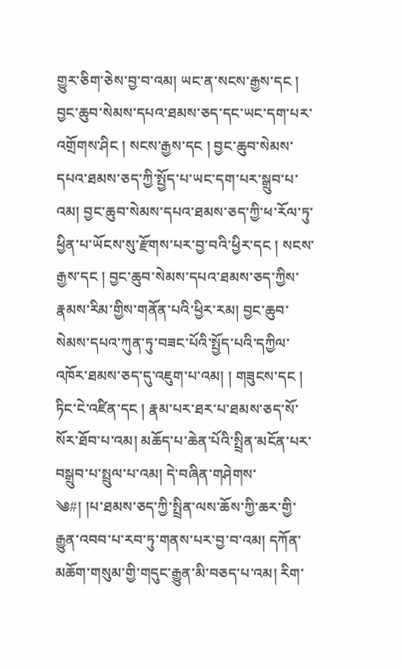གྱུར་ཅིག་ཅེས་བྱ་བ་འམ། ཡང་ན་སངས་རྒྱས་དང ། བྱང་ཆུབ་སེམས་དཔའ་ཐམས་ཅད་དང་ཡང་དག་པར་འགྲོགས་ཤིང ། སངས་རྒྱས་དང ། བྱང་ཆུབ་སེམས་དཔའ་ཐམས་ཅད་ཀྱི་སྤྱོད་པ་ཡང་དག་པར་སྒྲུབ་པ་འམ། བྱང་ཆུབ་སེམས་དཔའ་ཐམས་ཅད་ཀྱི་ཕ་རོལ་ཏུ་ཕྱིན་པ་ཡོངས་སུ་རྫོགས་པར་བྱ་བའི་ཕྱིར་དང ། སངས་རྒྱས་དང ། བྱང་ཆུབ་སེམས་དཔའ་ཐམས་ཅད་ཀྱིས་རྣམས་རིམ་གྱིས་གནོན་པའི་ཕྱིར་རམ། བྱང་ཆུབ་སེམས་དཔའ་ཀུན་ཏུ་བཟང་པོའི་སྤྱོད་པའི་དཀྱིལ་འཁོར་ཐམས་ཅད་དུ་འཇུག་པ་འམ། ། གཟུངས་དང ། ཏིང་ངེ་འཛིན་དང ། རྣམ་པར་ཐར་པ་ཐམས་ཅད་སོ་སོར་ཐོབ་པ་འམ། མཆོད་པ་ཆེན་པོའི་སྤྲིན་མངོན་པར་བསྒྲུབ་པ་སྤྲུལ་པ་འམ། དེ་བཞིན་གཤེགས་
༄#། །པ་ཐམས་ཅད་ཀྱི་སྤྲིན་ལས་ཆོས་ཀྱི་ཆར་གྱི་རྒྱུན་འབབ་པ་རབ་ཏུ་གནས་པར་བྱ་བ་འམ། དཀོན་མཆོག་གསུམ་གྱི་གདུང་རྒྱུན་མི་བཅད་པ་འམ། རིག་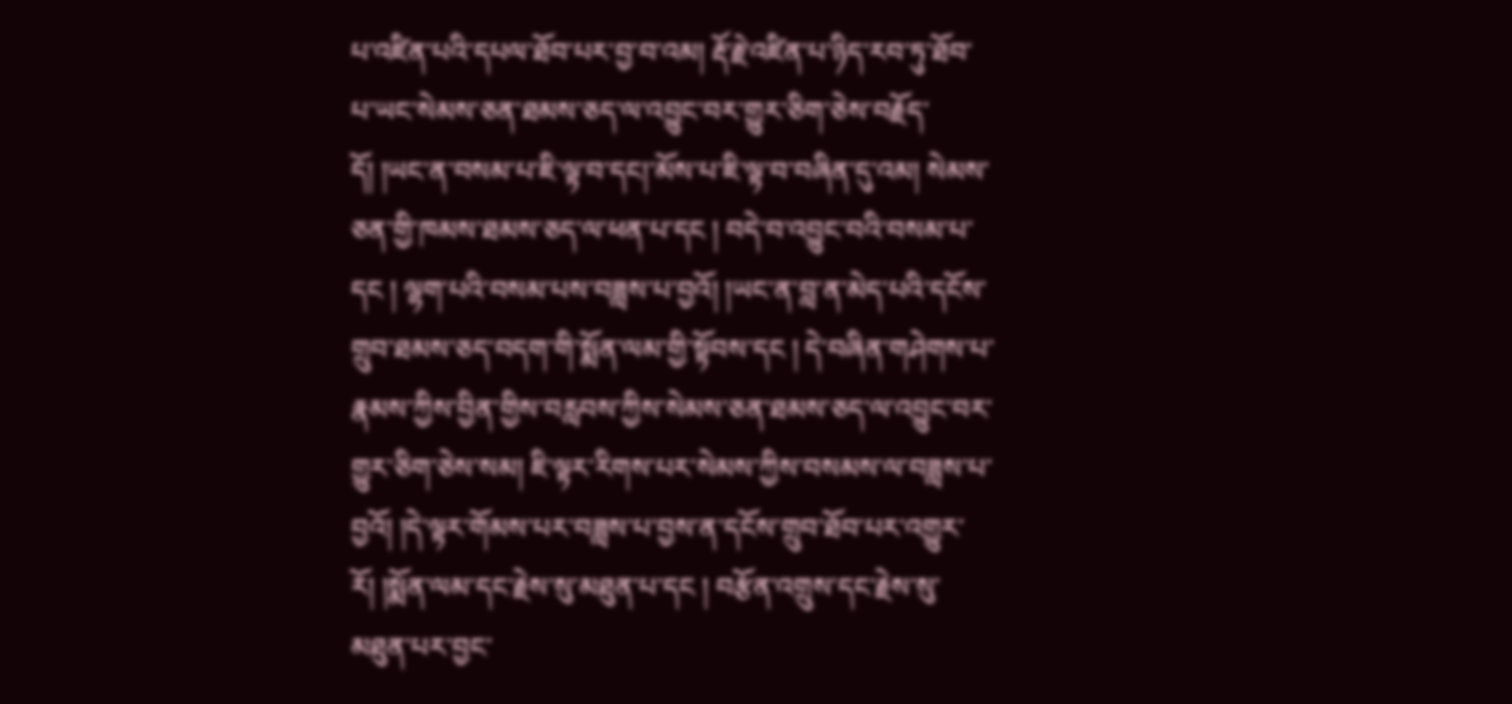པ་འཛིན་པའི་དཔལ་ཐོབ་པར་བྱ་བ་འམ། རྡོ་རྗེ་འཛིན་པ་ཉིད་རབ་ཏུ་ཐོབ་པ་ཡང་སེམས་ཅན་ཐམས་ཅད་ལ་འབྱུང་བར་གྱུར་ཅིག་ཅེས་བརྗོད་དོ། །ཡང་ན་བསམ་པ་ཇི་ལྟ་བ་དང།་མོས་པ་ཇི་ལྟ་བ་བཞིན་དུ་འམ། སེམས་ཅན་གྱི་ཁམས་ཐམས་ཅད་ལ་ཕན་པ་དང ། བདེ་བ་འབྱུང་བའི་བསམ་པ་དང ། ལྷག་པའི་བསམ་པས་བཟླས་པ་བྱའོ། །ཡང་ན་བླ་ན་མེད་པའི་དངོས་གྲུབ་ཐམས་ཅད་བདག་གི་སྨོན་ལམ་གྱི་སྟོབས་དང ། དེ་བཞིན་གཤེགས་པ་རྣམས་ཀྱིས་བྱིན་གྱིས་བརླབས་ཀྱིས་སེམས་ཅན་ཐམས་ཅད་ལ་འབྱུང་བར་གྱུར་ཅིག་ཅེས་སམ། ཇི་ལྟར་རིགས་པར་སེམས་ཀྱིས་བསམས་ལ་བཟླས་པ་བྱའོ། །དེ་ལྟར་གོམས་པར་བཟླས་པ་བྱས་ན་དངོས་གྲུབ་ཐོབ་པར་འགྱུར་རོ། །སྨོན་ལམ་དང་རྗེས་སུ་མཐུན་པ་དང ། བརྩོན་འགྲུས་དང་རྗེས་སུ་མཐུན་པར་བྱང་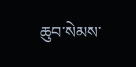ཆུབ་སེམས་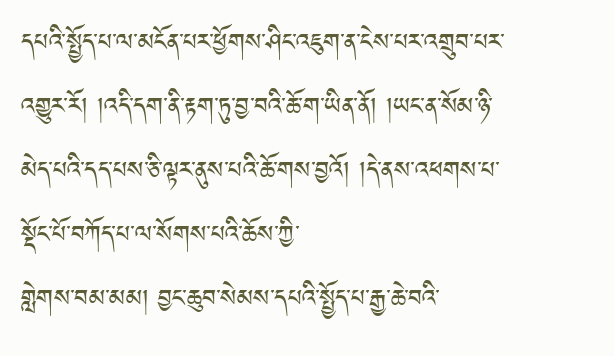དཔའི་སྤྱོད་པ་ལ་མངོན་པར་ཕྱོགས་ཤིང་འཇུག་ན་ངེས་པར་འགྲུབ་པར་འགྱུར་རོ། །འདི་དག་ནི་རྟག་ཏུ་བྱ་བའི་ཆོ་ག་ཡིན་ནོ། །ཡང་ན་སོམ་ཉི་མེད་པའི་དད་པས་ཅི་ལྟར་ནུས་པའི་ཆོ་གས་བྱའོ། །དེ་ནས་འཕགས་པ་སྡོང་པོ་བཀོད་པ་ལ་སོགས་པའི་ཆོས་ཀྱི་
གླེགས་བམ་མམ། བྱང་ཆུབ་སེམས་དཔའི་སྤྱོད་པ་རྒྱ་ཆེ་བའི་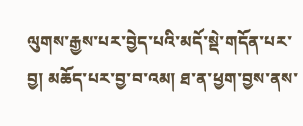ལུགས་རྒྱས་པར་བྱེད་པའི་མདོ་སྡེ་གདོན་པར་བྱ། མཆོད་པར་བྱ་བ་འམ། ཐ་ན་ཕྱག་བྱས་ནས་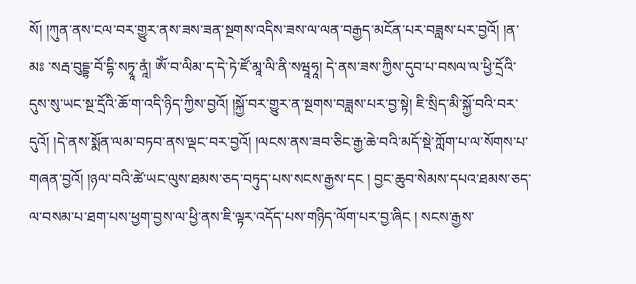སོ། །ཀུན་ནས་ངལ་བར་གྱུར་ནས་ཟས་ཟན་སྔགས་འདིས་ཟས་ལ་ལན་བརྒྱད་མངོན་པར་བཟླས་པར་བྱའོ། །ན་མཿ ་སརྦ་བུདྡྷ་བོ་དྷི་སཏྭཱ་ནཱཾ། ཨོཾ་བ་ལིམ་ད་དེ་ཏེ་ཛོ་མཱ་ལི་ནི་སཝཱཧཱ། དེ་ནས་ཟས་ཀྱིས་དུབ་པ་བསལ་ལ་ཕྱི་དྲོའི་དུས་སུ་ཡང་སྔ་དྲོའི་ཆོ་ག་འདི་ཉིད་ཀྱིས་བྱའོ། །སྐྱོ་བར་གྱུར་ན་སྔགས་བཟླས་པར་བྱ་སྟེ། ཇི་སྲིད་མི་སྐྱོ་བའི་བར་དུའོ། །དེ་ནས་སྨོན་ལམ་བཏབ་ནས་ལྡང་བར་བྱའོ། །ལངས་ནས་ཟབ་ཅིང་རྒྱ་ཆེ་བའི་མདོ་སྡེ་ཀློག་པ་ལ་སོགས་པ་གཞན་བྱའོ། །ཉལ་བའི་ཚེ་ཡང་ལུས་ཐམས་ཅད་བཏུད་པས་སངས་རྒྱས་དང ། བྱང་ཆུབ་སེམས་དཔའ་ཐམས་ཅད་ལ་བསམ་པ་ཐག་པས་ཕྱག་བྱས་ལ་ཕྱི་ནས་ཇི་ལྟར་འདོད་པས་གཉིད་ལོག་པར་བྱ་ཞིང ། སངས་རྒྱས་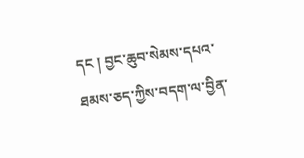དང ། བྱང་ཆུབ་སེམས་དཔའ་ཐམས་ཅད་ཀྱིས་བདག་ལ་བྱིན་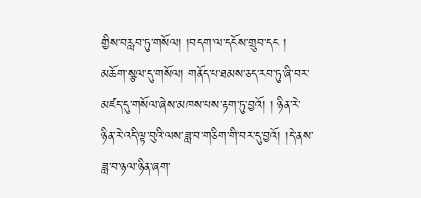གྱིས་བརླབ་ཏུ་གསོལ། །བདག་ལ་དངོས་གྲུབ་དང ། མཆོག་སྩལ་དུ་གསོལ། གནོད་པ་ཐམས་ཅད་རབ་ཏུ་ཞི་བར་མཛད་དུ་གསོལ་ཞེས་མཁས་པས་རྟག་ཏུ་བྱའོ། ། ཉིན་རེ་ཉིན་རེ་འདི་ལྟ་བུའི་ལས་ཟླ་བ་གཅིག་གི་བར་དུ་བྱའོ། །དེ་ནས་ཟླ་བ་ཉལ་ཉིན་ཞག་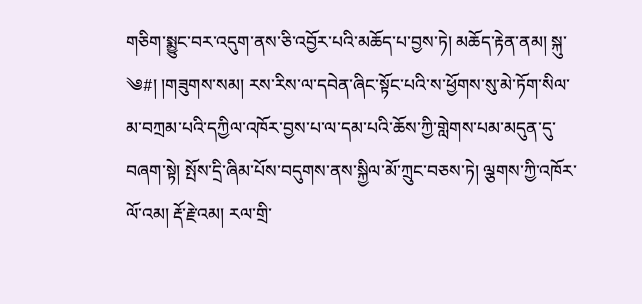གཅིག་སྨྱུང་བར་འདུག་ནས་ཅི་འབྱོར་པའི་མཆོད་པ་བྱས་ཏེ། མཆོད་རྟེན་ནམ། སྐུ་
༄#། །གཟུགས་སམ། རས་རིས་ལ་དབེན་ཞིང་སྟོང་པའི་ས་ཕྱོགས་སུ་མེ་ཏོག་སིལ་མ་བཀྲམ་པའི་དཀྱིལ་འཁོར་བྱས་པ་ལ་དམ་པའི་ཆོས་ཀྱི་གླེགས་པམ་མདུན་དུ་བཞག་སྟེ། སྤོས་དྲི་ཞིམ་པོས་བདུགས་ནས་སྐྱིལ་མོ་ཀྲུང་བཅས་ཏེ། ལྕགས་ཀྱི་འཁོར་ལོ་འམ། རྡོ་རྗེ་འམ། རལ་གྲི་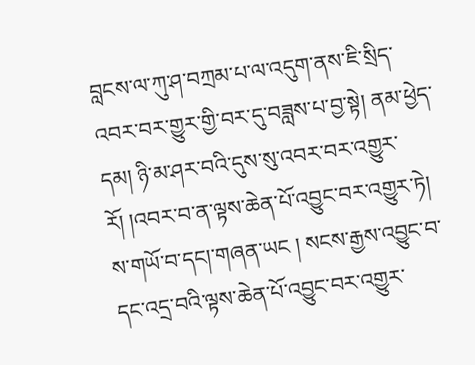བླངས་ལ་ཀུ་ཤ་བཀྲམ་པ་ལ་འདུག་ནས་ཇི་སྲིད་འབར་བར་གྱུར་གྱི་བར་དུ་བཟླས་པ་བྱ་སྟེ། ནམ་ཕྱེད་དམ། ཉི་མ་ཤར་བའི་དུས་སུ་འབར་བར་འགྱུར་རོ། །འབར་བ་ན་ལྟས་ཆེན་པོ་འབྱུང་བར་འགྱུར་ཏེ། ས་གཡོ་བ་དང།་གཞན་ཡང ། སངས་རྒྱས་འབྱུང་བ་དང་འདྲ་བའི་ལྟས་ཆེན་པོ་འབྱུང་བར་འགྱུར་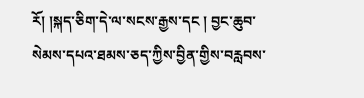རོ། །སྐད་ཅིག་དེ་ལ་སངས་རྒྱས་དང ། བྱང་ཆུབ་སེམས་དཔའ་ཐམས་ཅད་ཀྱིས་བྱིན་གྱིས་བརླབས་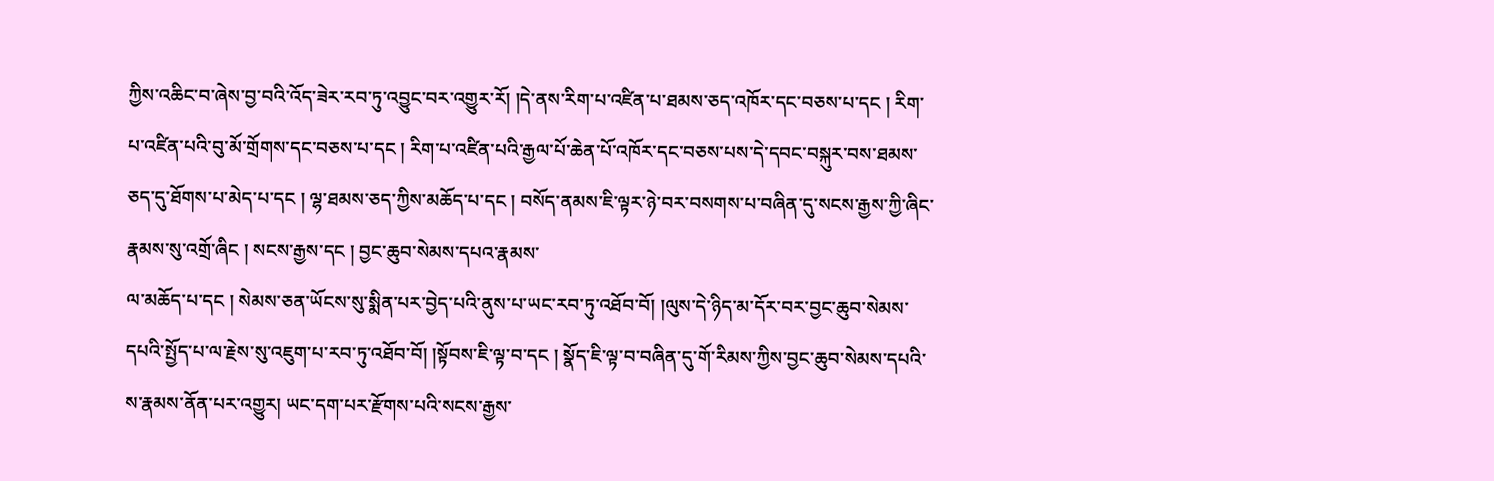ཀྱིས་འཆིང་བ་ཞེས་བྱ་བའི་འོད་ཟེར་རབ་ཏུ་འབྱུང་བར་འགྱུར་རོ། །དེ་ནས་རིག་པ་འཛིན་པ་ཐམས་ཅད་འཁོར་དང་བཅས་པ་དང ། རིག་པ་འཛིན་པའི་བུ་མོ་གྲོགས་དང་བཅས་པ་དང ། རིག་པ་འཛིན་པའི་རྒྱལ་པོ་ཆེན་པོ་འཁོར་དང་བཅས་པས་དེ་དབང་བསྐུར་བས་ཐམས་ཅད་དུ་ཐོགས་པ་མེད་པ་དང ། ལྷ་ཐམས་ཅད་ཀྱིས་མཆོད་པ་དང ། བསོད་ནམས་ཇི་ལྟར་ཉེ་བར་བསགས་པ་བཞིན་དུ་སངས་རྒྱས་ཀྱི་ཞིང་རྣམས་སུ་འགྲོ་ཞིང ། སངས་རྒྱས་དང ། བྱང་ཆུབ་སེམས་དཔའ་རྣམས་
ལ་མཆོད་པ་དང ། སེམས་ཅན་ཡོངས་སུ་སྨིན་པར་བྱེད་པའི་ནུས་པ་ཡང་རབ་ཏུ་འཐོབ་བོ། །ལུས་དེ་ཉིད་མ་དོར་བར་བྱང་ཆུབ་སེམས་དཔའི་སྤྱོད་པ་ལ་རྗེས་སུ་འཇུག་པ་རབ་ཏུ་འཐོབ་བོ། །སྟོབས་ཇི་ལྟ་བ་དང ། སྣོད་ཇི་ལྟ་བ་བཞིན་དུ་གོ་རིམས་ཀྱིས་བྱང་ཆུབ་སེམས་དཔའི་ས་རྣམས་ནོན་པར་འགྱུར། ཡང་དག་པར་རྫོགས་པའི་སངས་རྒྱས་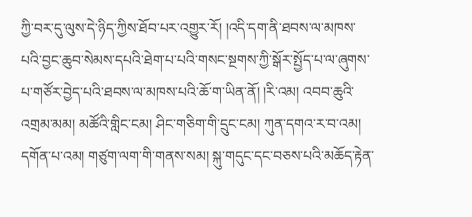ཀྱི་བར་དུ་ལུས་དེ་ཉིད་ཀྱིས་ཐོབ་པར་འགྱུར་རོ། །འདི་དག་ནི་ཐབས་ལ་མཁས་པའི་བྱང་ཆུབ་སེམས་དཔའི་ཐེག་པ་པའི་གསང་སྔགས་ཀྱི་སྒོར་སྤྱོད་པ་ལ་ཞུགས་པ་གཙོར་བྱེད་པའི་ཐབས་ལ་མཁས་པའི་ཆོ་ག་ཡིན་ནོ། །རི་འམ། འབབ་ཆུའི་འགྲམ་མམ། མཚོའི་གླིང་ངམ། ཤིང་གཅིག་གི་དྲུང་ངམ། ཀུན་དགའ་ར་བ་འམ། དགོན་པ་འམ། གཙུག་ལག་གི་གནས་སམ། སྐུ་གདུང་དང་བཅས་པའི་མཆོད་རྟེན་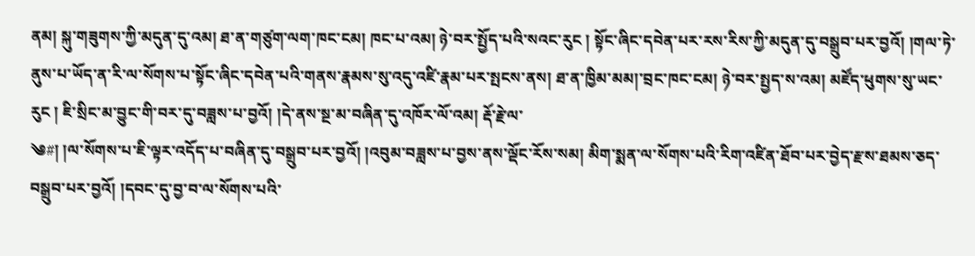ནམ། སྐུ་གཟུགས་ཀྱི་མདུན་དུ་འམ། ཐ་ན་གཙུག་ལག་ཁང་ངམ། ཁང་པ་འམ། ཉེ་བར་སྤྱོད་པའི་སའང་རུང ། སྟོང་ཞིང་དབེན་པར་རས་རིས་ཀྱི་མདུན་དུ་བསྒྲུབ་པར་བྱའོ། །གལ་ཏེ་ནུས་པ་ཡོད་ན་རི་ལ་སོགས་པ་སྟོང་ཞིང་དབེན་པའི་གནས་རྣམས་སུ་འདུ་འཛི་རྣམ་པར་སྤངས་ནས། ཐ་ན་ཁྱིམ་མམ།་བྲང་ཁང་ངམ། ཉེ་བར་སྤྱད་ས་འམ། མཛོད་ཕུགས་སུ་ཡང་རུང ། ཇི་སྲིང་མ་བྱུང་གི་བར་དུ་བཟླས་པ་བྱའོ། །དེ་ནས་སྔ་མ་བཞིན་དུ་འཁོར་ལོ་འམ། རྡོ་རྗེ་ལ་
༄#། །ལ་སོགས་པ་ཇི་ལྟར་འདོད་པ་བཞིན་དུ་བསྒྲུབ་པར་བྱའོ། །འབུམ་བཟླས་པ་བྱས་ནས་ལྡོང་རོས་སམ། མིག་སྨན་ལ་སོགས་པའི་རིག་འཛིན་ཐོབ་པར་བྱེད་རྫས་ཐམས་ཅད་བསྒྲུབ་པར་བྱའོ། །དབང་དུ་བྱ་བ་ལ་སོགས་པའི་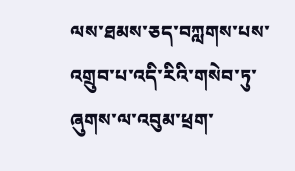ལས་ཐམས་ཅད་བཀླགས་པས་འགྲུབ་པ་འདི་རིའི་གསེབ་ཏུ་ཞུགས་ལ་འབུམ་ཕྲག་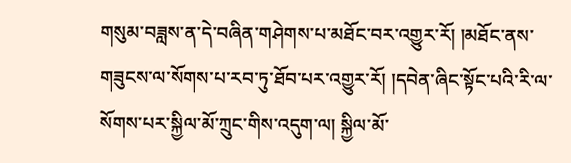གསུམ་བཟླས་ན་དེ་བཞིན་གཤེགས་པ་མཐོང་བར་འགྱུར་རོ། །མཐོང་ནས་གཟུངས་ལ་སོགས་པ་རབ་ཏུ་ཐོབ་པར་འགྱུར་རོ། །དབེན་ཞིང་སྟོང་པའི་རི་ལ་སོགས་པར་སྐྱིལ་མོ་ཀྲུང་གིས་འདུག་ལ། སྐྱིལ་མོ་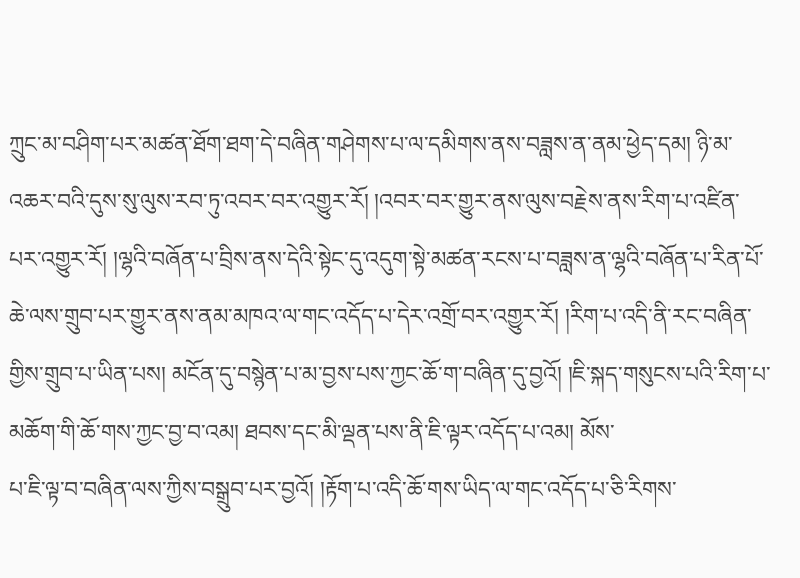ཀྲུང་མ་བཤིག་པར་མཚན་ཐོག་ཐག་དེ་བཞིན་གཤེགས་པ་ལ་དམིགས་ནས་བཟླས་ན་ནམ་ཕྱེད་དམ། ཉི་མ་འཆར་བའི་དུས་སུ་ལུས་རབ་ཏུ་འབར་བར་འགྱུར་རོ། །འབར་བར་གྱུར་ནས་ལུས་བརྗེས་ནས་རིག་པ་འཛིན་པར་འགྱུར་རོ། །ལྷའི་བཞོན་པ་བྲིས་ནས་དེའི་སྟེང་དུ་འདུག་སྟེ་མཚན་རངས་པ་བཟླས་ན་ལྷའི་བཞོན་པ་རིན་པོ་ཆེ་ལས་གྲུབ་པར་གྱུར་ནས་ནམ་མཁའ་ལ་གང་འདོད་པ་དེར་འགྲོ་བར་འགྱུར་རོ། །རིག་པ་འདི་ནི་རང་བཞིན་གྱིས་གྲུབ་པ་ཡིན་པས། མངོན་དུ་བསྙེན་པ་མ་བྱས་པས་ཀྱང་ཆོ་ག་བཞིན་དུ་བྱའོ། །ཇི་སྐད་གསུངས་པའི་རིག་པ་མཆོག་གི་ཆོ་གས་ཀྱང་བྱ་བ་འམ། ཐབས་དང་མི་ལྡན་པས་ནི་ཇི་ལྟར་འདོད་པ་འམ། མོས་
པ་ཇི་ལྟ་བ་བཞིན་ལས་ཀྱིས་བསྒྲུབ་པར་བྱའོ། །རྟོག་པ་འདི་ཆོ་གས་ཡིད་ལ་གང་འདོད་པ་ཅི་རིགས་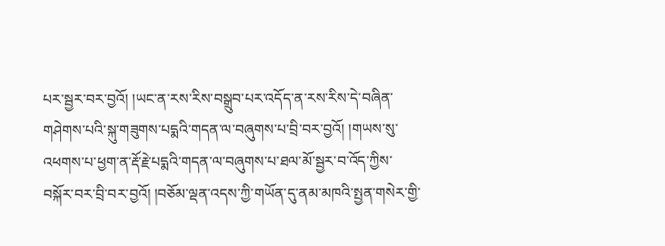པར་སྦྱར་བར་བྱའོ། །ཡང་ན་རས་རིས་བསྒྲུབ་པར་འདོད་ན་རས་རིས་དེ་བཞིན་གཤེགས་པའི་སྐུ་གཟུགས་པདྨའི་གདན་ལ་བཞུགས་པ་བྲི་བར་བྱའོ། །གཡས་སུ་འཕགས་པ་ཕྱག་ན་རྡོ་རྗེ་པདྨའི་གདན་ལ་བཞུགས་པ་ཐལ་མོ་སྦྱར་བ་འོད་ཀྱིས་བསྐོར་བར་བྲི་བར་བྱའོ། །བཅོམ་ལྡན་འདས་ཀྱི་གཡོན་དུ་ནམ་མཁའི་སྤྱན་གསེར་གྱི་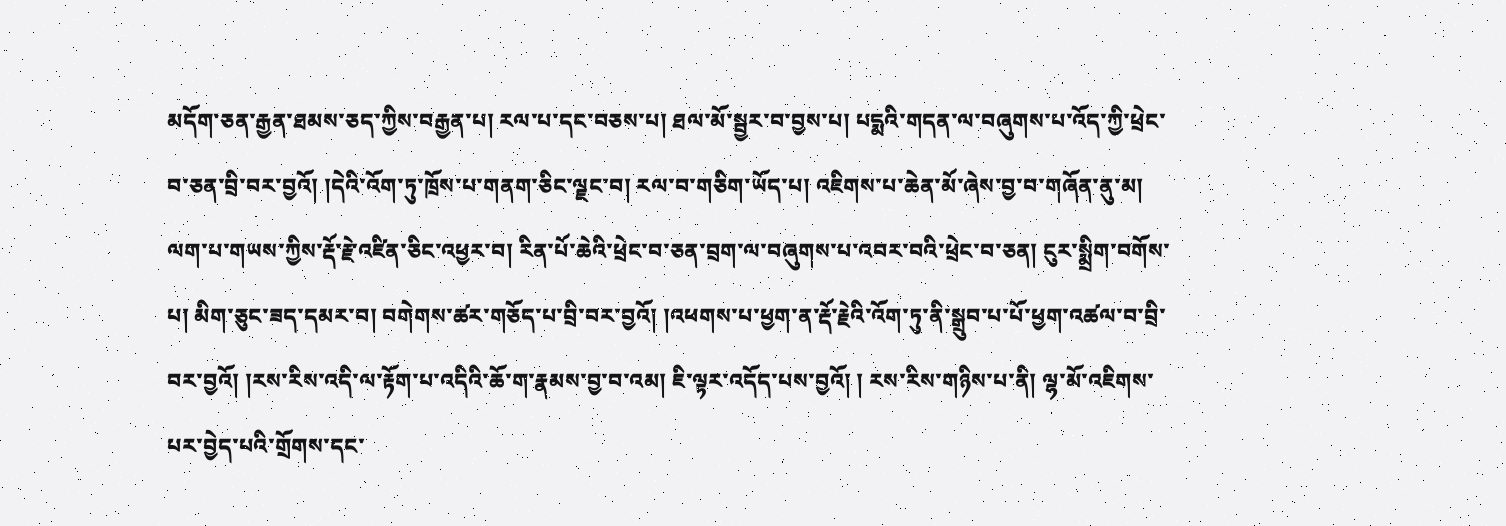མདོག་ཅན་རྒྱན་ཐམས་ཅད་ཀྱིས་བརྒྱན་པ། རལ་པ་དང་བཅས་པ། ཐལ་མོ་སྦྱར་བ་བྱས་པ། པདྨའི་གདན་ལ་བཞུགས་པ་འོད་ཀྱི་ཕྲེང་བ་ཅན་བྲི་བར་བྱའོ། །དེའི་འོག་ཏུ་ཁྲོས་པ་གནག་ཅིང་ལྗང་བ། རལ་བ་གཅིག་ཡོད་པ། འཇིགས་པ་ཆེན་མོ་ཞེས་བྱ་བ་གཞོན་ནུ་མ། ལག་པ་གཡས་ཀྱིས་རྡོ་རྗེ་འཛིན་ཅིང་འཕྱར་བ། རིན་པོ་ཆེའི་ཕྲེང་བ་ཅན་བྲག་ལ་བཞུགས་པ་འབར་བའི་ཕྲེང་བ་ཅན། ངུར་སྨྲིག་བགོས་པ། མིག་ཅུང་ཟད་དམར་བ། བགེགས་ཚར་གཅོད་པ་བྲི་བར་བྱའོ། །འཕགས་པ་ཕྱག་ན་རྡོ་རྗེའི་འོག་ཏུ་ནི་སྒྲུབ་པ་པོ་ཕྱག་འཚལ་བ་བྲི་བར་བྱའོ། །རས་རིས་འདི་ལ་རྟོག་པ་འདིའི་ཆོ་ག་རྣམས་བྱ་བ་འམ། ཇི་ལྟར་འདོད་པས་བྱའོ། ། རས་རིས་གཉིས་པ་ནི། ལྷ་མོ་འཇིགས་པར་བྱེད་པའི་གྲོགས་དང་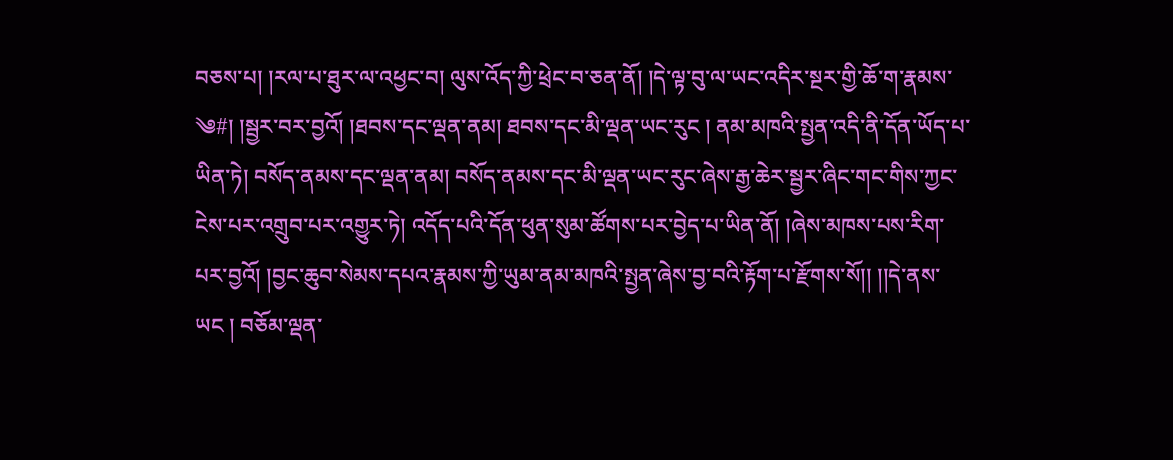བཅས་པ། །རལ་པ་ཐུར་ལ་འཕྱང་བ། ལུས་འོད་ཀྱི་ཕྲེང་བ་ཅན་ནོ། །དེ་ལྟ་བུ་ལ་ཡང་འདིར་སྔར་གྱི་ཆོ་ག་རྣམས་
༄#། །སྦྱར་བར་བྱའོ། །ཐབས་དང་ལྡན་ནམ། ཐབས་དང་མི་ལྡན་ཡང་རུང ། ནམ་མཁའི་སྤྱན་འདི་ནི་དོན་ཡོད་པ་ཡིན་ཏེ། བསོད་ནམས་དང་ལྡན་ནམ། བསོད་ནམས་དང་མི་ལྡན་ཡང་རུང་ཞེས་རྒྱ་ཆེར་སྦྱར་ཞིང་གང་གིས་ཀྱང་ངེས་པར་འགྲུབ་པར་འགྱུར་ཏེ། འདོད་པའི་དོན་ཕུན་སུམ་ཚོགས་པར་བྱེད་པ་ཡིན་ནོ། །ཞེས་མཁས་པས་རིག་པར་བྱའོ། །བྱང་ཆུབ་སེམས་དཔའ་རྣམས་ཀྱི་ཡུམ་ནམ་མཁའི་སྤྱན་ཞེས་བྱ་བའི་རྟོག་པ་རྫོགས་སོ།། །།དེ་ནས་ཡང ། བཅོམ་ལྡན་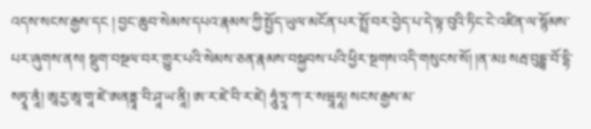འདས་སངས་རྒྱས་དང ། བྱང་ཆུབ་སེམས་དཔའ་རྣམས་ཀྱི་སྤྱོད་ཡུལ་མངོན་པར་སྤྲོ་བར་བྱེད་པ་དེ་ལྟ་བུའི་ཏིང་ངེ་འཛིན་ལ་སྙོམས་པར་ཞུགས་ནས། སྡུག་བསྔལ་བར་གྱུར་པའི་སེམས་ཅན་རྣམས་བསྐྱབས་པའི་ཕྱིར་སྔགས་འདི་གསུངས་སོ། །ན་མཿ སརྦ་བུདྡྷ་བོ་དྷི་སཏྭཱ་ནཱཾ། ཨཱརྱ་ཨཱ་གཱ་ཛེ་ཨནནྟཱ་བི་ཤཱ་ཡ་ནཱི། ཨ་ར་ཛེ་བི་ར་ཛེ། ཧཱུཾ་ཏྲཱ་ཀ་ར་སཝཱཧཱ། སངས་རྒྱས་མ་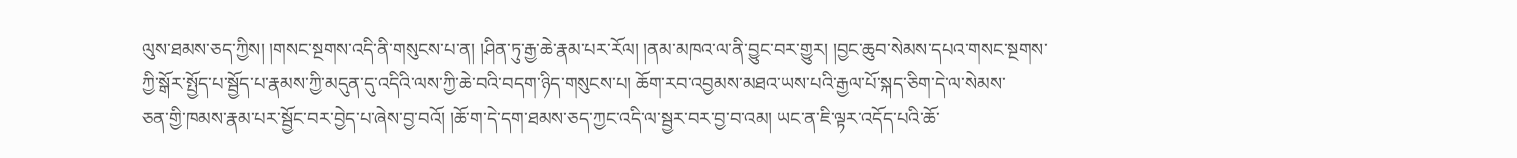ལུས་ཐམས་ཅད་ཀྱིས། །གསང་སྔགས་འདི་ནི་གསུངས་པ་ན། །ཤིན་ཏུ་རྒྱ་ཆེ་རྣམ་པར་རོལ། །ནམ་མཁའ་ལ་ནི་བྱུང་བར་གྱུར། །བྱང་ཆུབ་སེམས་དཔའ་གསང་སྔགས་ཀྱི་སྒོར་སྤྱོད་པ་སྦྱོད་པ་རྣམས་ཀྱི་མདུན་དུ་འདིའི་ལས་ཀྱི་ཆེ་བའི་བདག་ཉིད་གསུངས་པ། ཆོག་རབ་འབྱམས་མཐའ་ཡས་པའི་རྒྱལ་པོ་སྐད་ཅིག་དེ་ལ་སེམས་
ཅན་གྱི་ཁམས་རྣམ་པར་སྦྱོང་བར་བྱེད་པ་ཞེས་བྱ་བའོ། །ཆོ་ག་དེ་དག་ཐམས་ཅད་ཀྱང་འདི་ལ་སྦྱར་བར་བྱ་བ་འམ། ཡང་ན་ཇི་ལྟར་འདོད་པའི་ཆོ་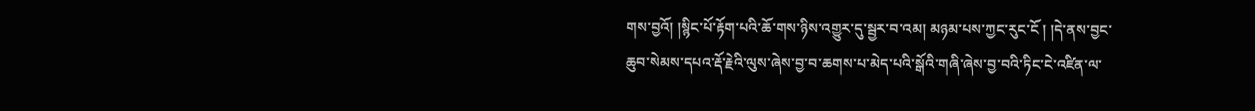གས་བྱའོ། །སྙིང་པོ་རྟོག་པའི་ཆོ་གས་ཉིས་འགྱུར་དུ་སྦྱར་བ་འམ། མཉམ་པས་ཀྱང་རུང་ངོ ། །དེ་ནས་བྱང་ཆུབ་སེམས་དཔའ་རྡོ་རྗེའི་ལུས་ཞེས་བྱ་བ་ཆགས་པ་མེད་པའི་སྒོའི་གཞི་ཞེས་བྱ་བའི་ཏིང་ངེ་འཛིན་ལ་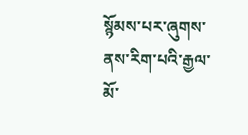སྙོམས་པར་ཞུགས་ནས་རིག་པའི་རྒྱལ་མོ་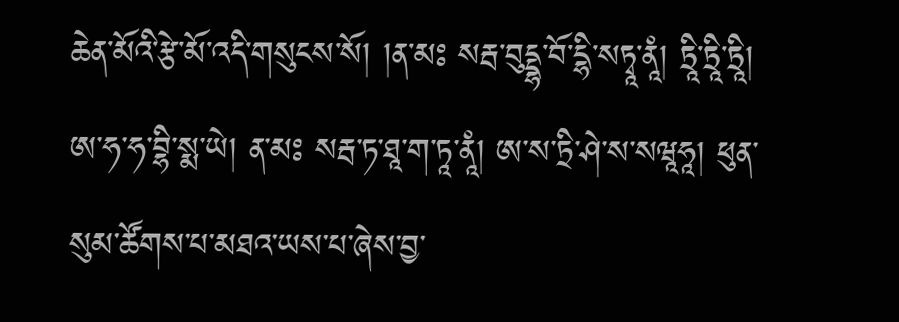ཆེན་མོའི་རྩེ་མོ་འདི་གསུངས་སོ། །ན་མཿ སརྦ་བུདྡྷ་བོ་དྷི་སཏྭཱ་ནཱཾ། ཏྲཱི་ཏྲཱི་ཏྲཱི། ཨ་ཧ་ཧ་བྷི་སྨ་ཡེ། ན་མཿ སརྦ་ཏ་ཐཱ་ག་ཏཱ་ནཱཾ། ཨ་ས་ཏྲི་ཤེ་ས་སཝཱཧཱ། ཕུན་སུམ་ཚོགས་པ་མཐའ་ཡས་པ་ཞེས་བྱ་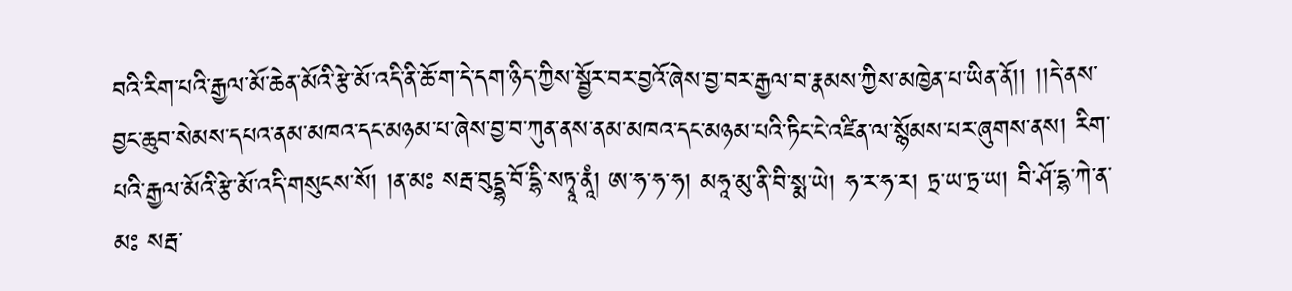བའི་རིག་པའི་རྒྱལ་མོ་ཆེན་མོའི་རྩེ་མོ་འདི་ནི་ཆོ་ག་དེ་དག་ཉིད་ཀྱིས་སྦྱོར་བར་བྱའོ་ཞེས་བྱ་བར་རྒྱལ་བ་རྣམས་ཀྱིས་མཁྱེན་པ་ཡིན་ནོ།། །།དེ་ནས་བྱང་ཆུབ་སེམས་དཔའ་ནམ་མཁའ་དང་མཉམ་པ་ཞེས་བྱ་བ་ཀུན་ནས་ནམ་མཁའ་དང་མཉམ་པའི་ཏིང་ངེ་འཛིན་ལ་སྙོམས་པར་ཞུགས་ནས། རིག་པའི་རྒྱལ་མོའི་རྩེ་མོ་འདི་གསུངས་སོ། །ན་མཿ སརྦ་བུདྡྷ་བོ་དྷི་སཏྭཱ་ནཱཾ། ཨ་ཧ་ཧ་ཧ། མཧཱ་མུ་ནི་བི་སྨ་ཡེ། ཧ་ར་ཧ་ར། ཏྲ་ཡ་ཏྲ་ཡ། བི་ཤོ་དྷ་ཀེ་ན་མཿ སརྦ་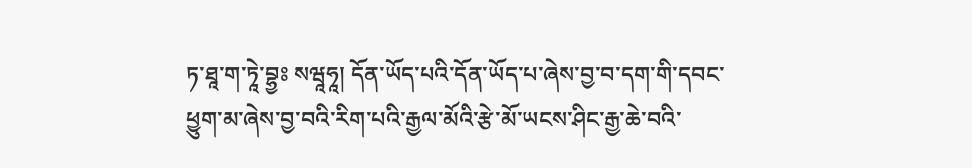ཏ་ཐཱ་ག་ཏཱེ་བྷྱཿ སཝཱཧཱ། དོན་ཡོད་པའི་དོན་ཡོད་པ་ཞེས་བྱ་བ་དག་གི་དབང་ཕྱུག་མ་ཞེས་བྱ་བའི་རིག་པའི་རྒྱལ་མོའི་རྩེ་མོ་ཡངས་ཤིང་རྒྱ་ཆེ་བའི་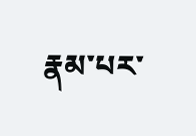རྣམ་པར་